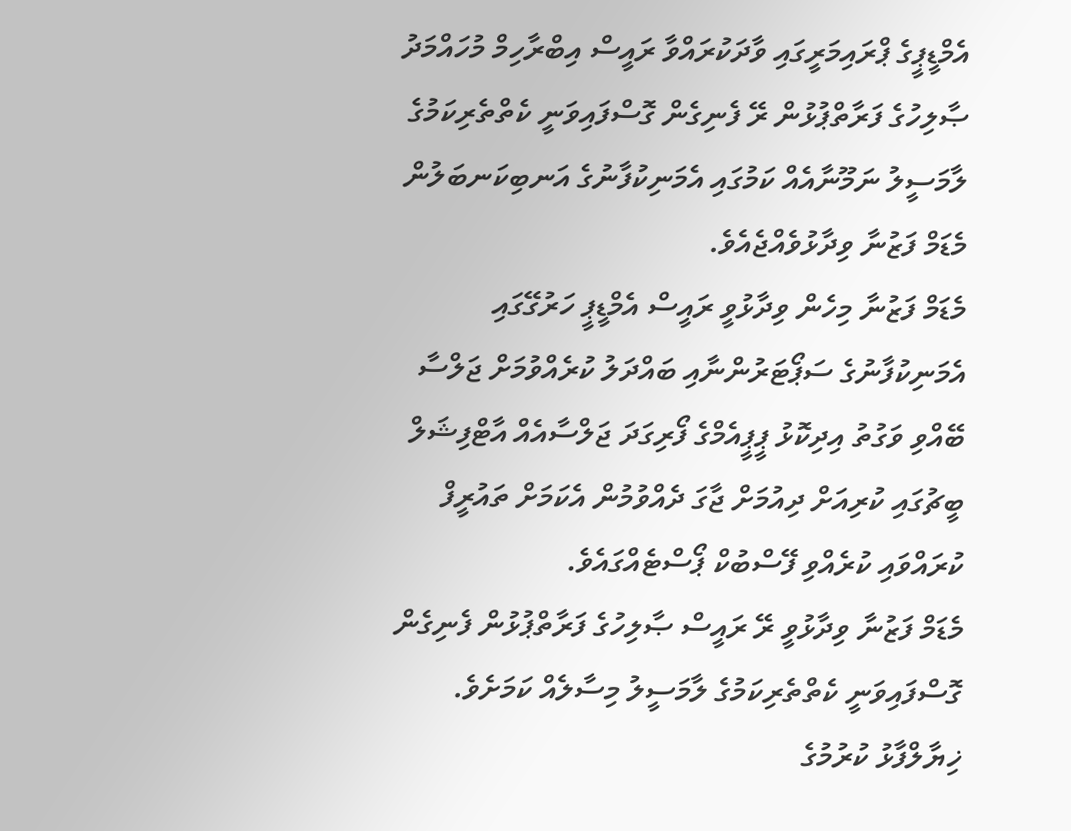އެމްޑީޕީގެ ޕްރައިމަރީގައި ވާދަކުރައްވާ ރައީސް އިބްރާހިމް މުހައްމަދު ޞާލިހުގެ ފަރާތްޕުޅުން ރޭ ފެނިގެން ގޮސްފައިވަނީ ކެތްތެރިކަމުގެ ލާމަސީލު ނަމޫނާއެއް ކަމުގައި އެމަނިކުފާނުގެ އަނބިކަނބަލުން މެޑަމް ފަޒުނާ ވިދާޅުވެއްޖެއެވެ.
މެޑަމް ފަޒުނާ މިހެން ވިދާޅުވީ ރައީސް އެމްޑީޕީ ހަރުގޭގައި އެމަނިކުފާނުގެ ސަޕޯޓަރުންނާއި ބައްދަލު ކުރެއްވުމަށް ޖަލްސާ ބޭއްވި ވަގުތު އިދިކޮޅު ޕީޕީއެމްގެ ފޯރިގަދަ ޖަލްސާއެއް އާޓްފިޝަލް ބީޗުގައި ކުރިއަށް ދިއުމަށް ޖާގަ ދެއްވުމުން އެކަމަށް ތައުރީފް ކުރައްވައި ކުރެއްވި ފޭސްބުކް ޕޯސްޓެއްގައެވެ.
މެޑަމް ފަޒުނާ ވިދާޅުވީ ރޭ ރައީސް ޞާލިހުގެ ފަރާތްޕުޅުން ފެނިގެން ގޮސްފައިވަނީ ކެތްތެރިކަމުގެ ލާމަސީލު މިސާލެއް ކަމަށެވެ. ޚިޔާލްފާޅު ކުރުމުގެ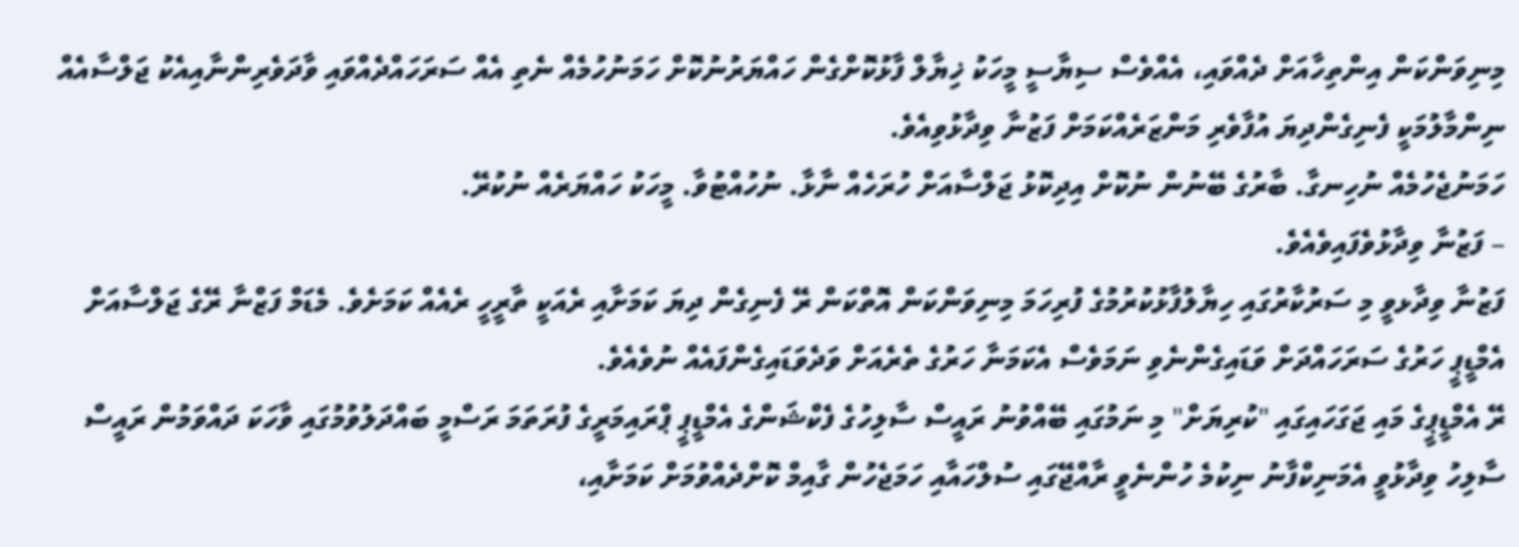މިނިވަންކަން އިންތިހާއަށް ދެއްވައި، އެއްވެސް ސިޔާސީ މީހަކު ޚިޔާލް ފާޅުކޮށްގެން ހައްޔަރުނުކޮށް ހަމަނުހުމެއް ނެތި އެއް ސަރަހައްދެއްވައި ވާދަވެރިންނާއިއެކު ޖަލްސާއެއް ނިންމާލުމަކީ ފެނިގެންދިޔަ އުފާވެރި މަންޒަރެއްކަމަށް ފަޒުނާ ވިދާޅުވިއެވެ.
ހަމަނުޖެހުމެއް ނުހިނގާ. ބާރުގެ ބޭނުން ނުކޮށް އިދިކޮޅު ޖަލްސާއަށް ހުރަހެއް ނާޅާ. ނުހުއްޓުވާ. މީހަކު ހައްޔަރެއް ނުކުރޭ.
– ފަޒުނާ ވިދާޅުވެފައިވެއެވެ.
ފަޒުނާ ވިދާޅވީ މި ސަރުކާރުގައި ހިޔާލުފާޅުކުރުމުގެ ފުރިހަމަ މިނިވަންކަން އޮތްކަން ރޭ ފެނިގެން ދިޔަ ކަމަށާއި ރެއަކީ ތާރީހީ ރެއެއް ކަމަށެވެ. މެޑަމް ފަޒްނާ ރޭގެ ޖަލްސާއަށް އެމްޑީޕީ ހަރުގެ ސަރަހައްދަށް ވަޑައިގެންނެވި ނަމަވެސް އެކަމަނާ ހަރުގެ ތެރެއަށް ވަދެވަޑައިގެންފައެއް ނުވެއެވެ.
ރޭ އެމްޑީޕީގެ މައި ޖަގަހައިގައި "ކުރިޔަށް" މި ނަމުގައި ބޭއްވުނު ރައީސް ސާލިހުގެ ފެކްޝަންގެ އެމްޑީޕީ ޕްރައިމަރީގެ ފުރަތަމަ ރަސްމީ ބައްދަލުވުމުގައި ވާހަކަ ދައްވަމުން ރައީސް ސާލިހު ވިދާޅުވީ އެމަނިކްފާނު ނިކުމެ ހުންނެވީ ރާއްޖޭގައި ސުލްހައާއި ހަމަޖެހުން ގާއިމް ކޮށްދެއްވުމަށް ކަމަށާއި،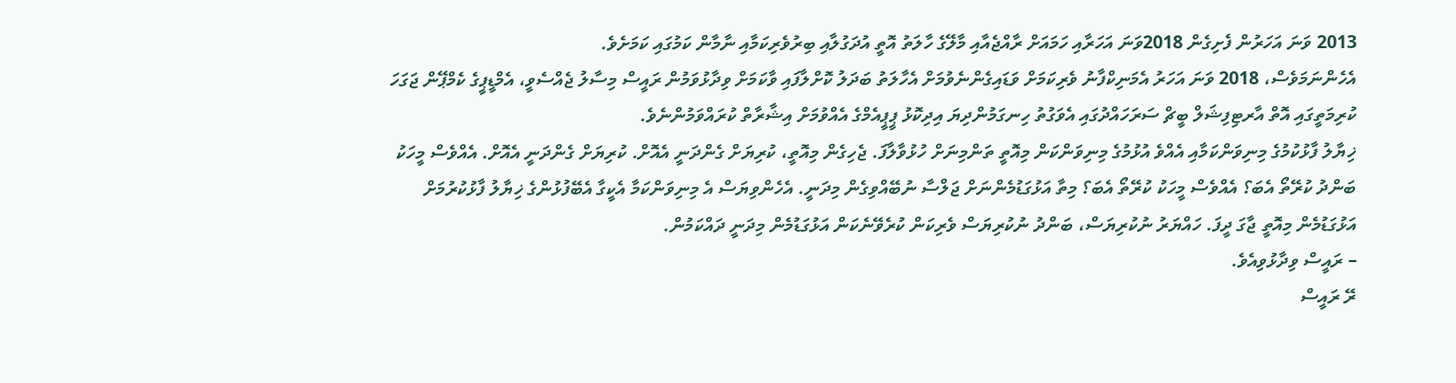2013 ވަނަ އަހަރުން ފެށިގެން 2018ވަނަ އަހަރާއި ހަމައަށް ރާއްޖެއާއި މާލޭގެ ހާލަތު އޮތީ އުދަގުލާއި ބިރުވެރިކަމާއި ނާމާން ކަމުގައި ކަމަށެވެ.
އެހެންނަމަވެސް، 2018 ވަނަ އަހަރު އެމަނިކްފާނު ވެރިކަމަށް ވަޑައިގެންނެވުމަށް އެހާލަތު ބަދަލު ކޮށްލާފައި ވާކަމަށް ވިދާޅުވަމުން ރައީސް މިސާލު ޖެއްސެވީ، އެމްޑީޕީގެ ކެމްޕޭން ޖަގަހަ ކުރިމަތީގައި އޮތް އާރޓިފިޝަލް ބީޗް ސަރަހައްދުގައި އެވަގުތު ހިނގަމުންދިޔަ އިދިކޮޅު ޕީޕީއެމްގެ އެއްވުމަށް އިޝާރާތް ކުރައްވަމުންނެވެ.
ޚިޔާލު ފާޅުކުމުގެ މިނިވަންކަމާއި އެއްވެ އުޅުމުގެ މިނިވަންކަން މިއޮތީ ތަންމިނަށް ހުޅުވާލާފަ. ޖެހިގެން މިއޮތީ، ކުރިޔަށް ގެންދަނީ އެއޮށް. ކުރިޔަށް ގެންދަނީ އެއޮށް. އެއްވެސް މީހަކު ބަންދު ކުރޭތޯ އެބަ؟ އެއްވެސް މީހަކު ކުރޭތޯ އެބަ؟ މިތާ އަޅުގަޑުމެންނަށް ޖަލްސާ ނުބޭއްވިގެން މިދަނީ. އެހެންވިޔަސް އެ މިނިވަންކަމާ އެކީގާ އެބޭފުޅުންގެ ޚިޔާލު ފާޅުކުރުމަށް އަޅުގަޑުމެން މިއޮތީ ޖާގަ ދީފަ. ހައްޔަރު ނުކުރިޔަސް، ބަންދު ނުކުރިޔަސް ވެރިކަން ކުރެވޭނެކަން އަޅުގަޑުމެން މިދަނީ ދައްކަމުން.
– ރައީސް ވިދާޅުވިއެވެ.
ރޭ ރައީސް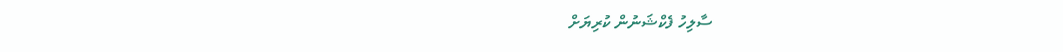ސާލިހު ފެކްޝަނުން ކުރިޔަށް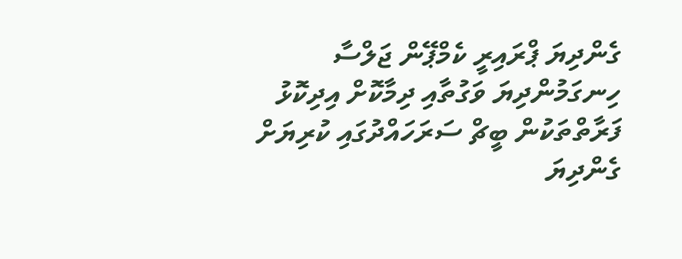ގެންދިޔަ ޕްރައިރީ ކެމްޕޭން ޖަލްސާ ހިނގަމުންދިޔަ ވަގުތާއި ދިމާކޮށް އިދިކޮޅު ފަރާތްތަކުން ބީޗް ސަރަހައްދުގައި ކުރިޔަށް ގެންދިޔަ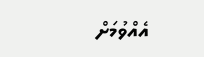އެއްވުމަށް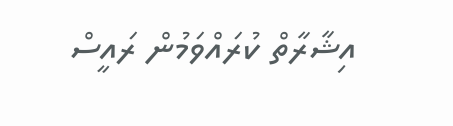އިޝާރާތް ކުރައްވަމުން ރައީސް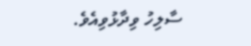ސާލިހު ވިދާޅުވިއެވެ.